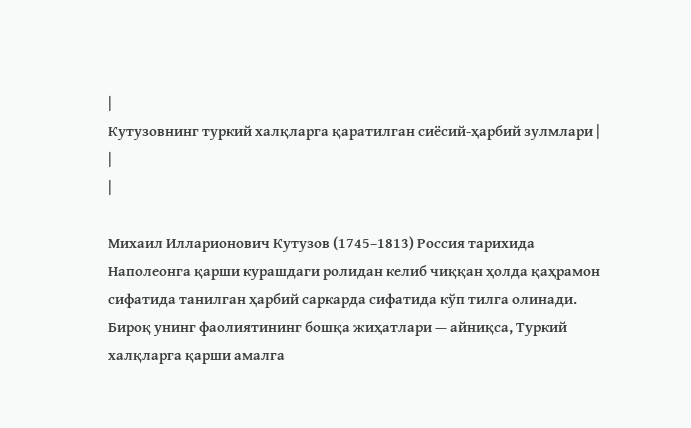|
Кутузовнинг туркий халқларга қаратилган сиёсий-ҳарбий зулмлари |
|
|

Михаил Илларионович Кутузов (1745–1813) Россия тарихида Наполеонга қарши курашдаги ролидан келиб чиққан ҳолда қаҳрамон сифатида танилган ҳарбий саркарда сифатида кўп тилга олинади. Бироқ унинг фаолиятининг бошқа жиҳатлари — айниқса, Туркий халқларга қарши амалга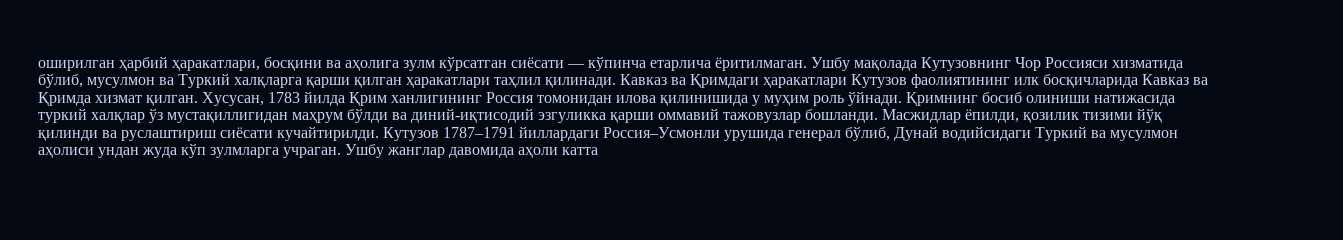оширилган ҳарбий ҳаракатлари, босқини ва аҳолига зулм кўрсатган сиёсати — кўпинча етарлича ёритилмаган. Ушбу мақолада Кутузовнинг Чор Россияси хизматида бўлиб, мусулмон ва Туркий халқларга қарши қилган ҳаракатлари таҳлил қилинади. Кавказ ва Қримдаги ҳаракатлари Кутузов фаолиятининг илк босқичларида Кавказ ва Қримда хизмат қилган. Хусусан, 1783 йилда Қрим ханлигининг Россия томонидан илова қилинишида у муҳим роль ўйнади. Қримнинг босиб олиниши натижасида туркий халқлар ўз мустақиллигидан маҳрум бўлди ва диний-иқтисодий эзгуликка қарши оммавий тажовузлар бошланди. Масжидлар ёпилди, қозилик тизими йўқ қилинди ва руслаштириш сиёсати кучайтирилди. Кутузов 1787–1791 йиллардаги Россия–Усмонли урушида генерал бўлиб, Дунай водийсидаги Туркий ва мусулмон аҳолиси ундан жуда кўп зулмларга учраган. Ушбу жанглар давомида аҳоли катта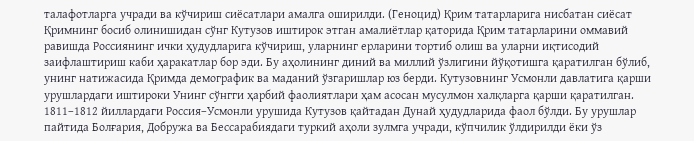талафотларга учради ва кўчириш сиёсатлари амалга оширилди. (Геноцид) Қрим татарларига нисбатан сиёсат Қримнинг босиб олинишидан сўнг Кутузов иштирок этган амалиётлар қаторида Қрим татарларини оммавий равишда Россиянинг ички ҳудудларига кўчириш, уларнинг ерларини тортиб олиш ва уларни иқтисодий заифлаштириш каби ҳаракатлар бор эди. Бу аҳолининг диний ва миллий ўзлигини йўқотишга қаратилган бўлиб, унинг натижасида Қримда демографик ва маданий ўзгаришлар юз берди. Кутузовнинг Усмонли давлатига қарши урушлардаги иштироки Унинг сўнгги ҳарбий фаолиятлари ҳам асосан мусулмон халқларга қарши қаратилган. 1811–1812 йиллардаги Россия–Усмонли урушида Кутузов қайтадан Дунай ҳудудларида фаол бўлди. Бу урушлар пайтида Болғария, Добружа ва Бессарабиядаги туркий аҳоли зулмга учради, кўпчилик ўлдирилди ёки ўз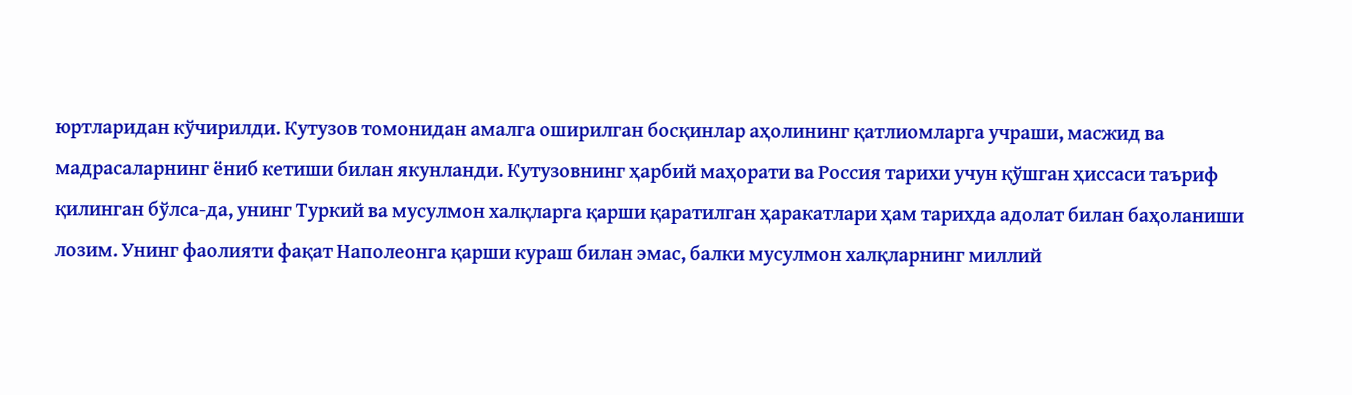юртларидан кўчирилди. Кутузов томонидан амалга оширилган босқинлар аҳолининг қатлиомларга учраши, масжид ва мадрасаларнинг ёниб кетиши билан якунланди. Кутузовнинг ҳарбий маҳорати ва Россия тарихи учун қўшган ҳиссаси таъриф қилинган бўлса-да, унинг Туркий ва мусулмон халқларга қарши қаратилган ҳаракатлари ҳам тарихда адолат билан баҳоланиши лозим. Унинг фаолияти фақат Наполеонга қарши кураш билан эмас, балки мусулмон халқларнинг миллий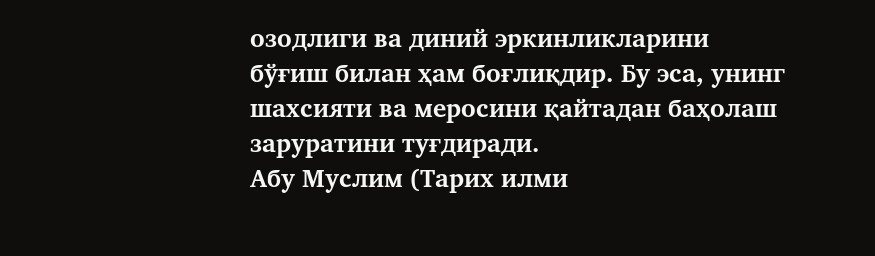озодлиги ва диний эркинликларини бўғиш билан ҳам боғлиқдир. Бу эса, унинг шахсияти ва меросини қайтадан баҳолаш заруратини туғдиради.
Абу Муслим (Тарих илми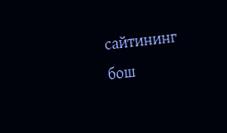сайтининг бош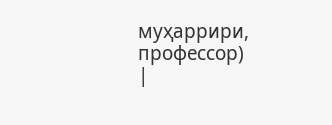муҳаррири, профессор)
|